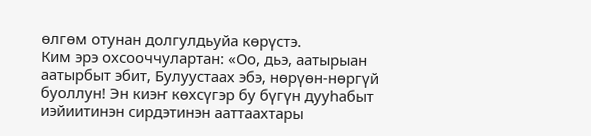өлгөм отунан долгулдьуйа көрүстэ.
Ким эрэ охсооччулартан: «Оо, дьэ, аатырыан аатырбыт эбит, Булуустаах эбэ, нөрүөн-нөргүй буоллун! Эн киэҥ көхсүгэр бу бүгүн дууһабыт иэйиитинэн сирдэтинэн ааттаахтары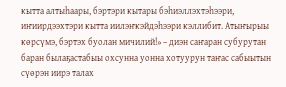кытта алтыһаары, бэртэри кытары бэһиэллэхтэһээри, иҥиирдээхтэри кытта иилэҥкэйдэһээри кэллибит. Атыҥырыы көрсүмэ, бэртэх буолан мичилий!» – диэн саҥаран субурутан баран былаҕастабыы охсунна уонна хотуурун таҥас сабыытын сүөрэн иирэ талах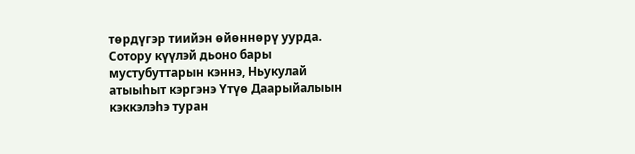төрдүгэр тиийэн өйөннөрү уурда.
Сотору күүлэй дьоно бары мустубуттарын кэннэ, Ньукулай атыыһыт кэргэнэ Үтүө Даарыйалыын кэккэлэһэ туран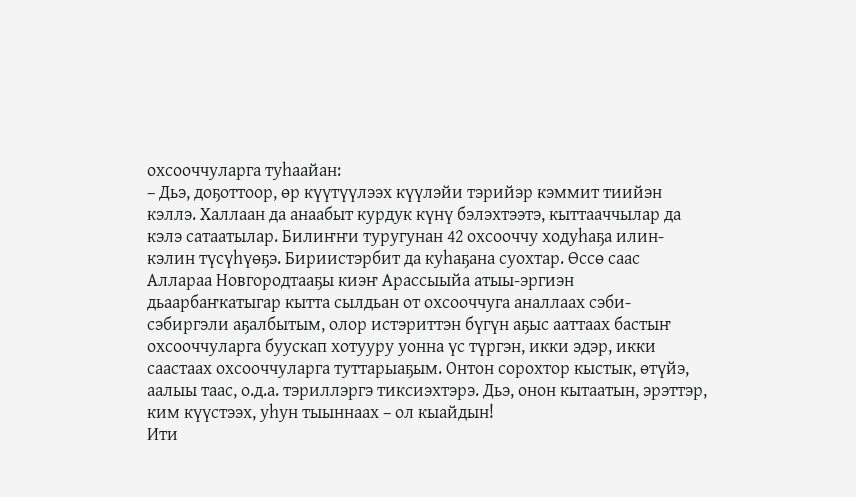охсооччуларга туһаайан:
– Дьэ, доҕоттоор, өр күүтүүлээх күүлэйи тэрийэр кэммит тиийэн кэллэ. Халлаан да анаабыт курдук күнү бэлэхтээтэ, кыттааччылар да кэлэ сатаатылар. Билиҥҥи туругунан 42 охсооччу ходуһаҕа илин-кэлин түсүһүөҕэ. Бириистэрбит да куһаҕана суохтар. Өссө саас Аллараа Новгородтааҕы киэҥ Арассыыйа атыы-эргиэн дьаарбаҥкатыгар кытта сылдьан от охсооччуга аналлаах сэби-сэбиргэли аҕалбытым, олор истэриттэн бүгүн аҕыс ааттаах бастыҥ охсооччуларга буускап хотууру уонна үс түргэн, икки эдэр, икки саастаах охсооччуларга туттарыаҕым. Онтон сорохтор кыстык, өтүйэ, аалыы таас, о.д.а. тэриллэргэ тиксиэхтэрэ. Дьэ, онон кытаатын, эрэттэр, ким күүстээх, уһун тыыннаах – ол кыайдын!
Ити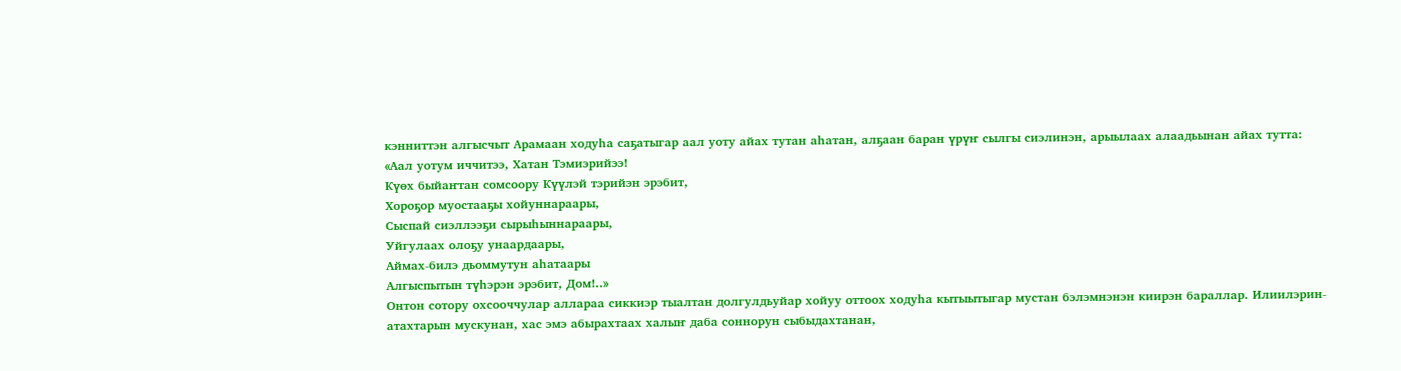кэнниттэн алгысчыт Арамаан ходуһа саҕатыгар аал уоту айах тутан аһатан, алҕаан баран үрүҥ сылгы сиэлинэн, арыылаах алаадьынан айах тутта:
«Аал уотум иччитээ, Хатан Тэмиэрийээ!
Күөх быйаҥтан сомсоору Күүлэй тэрийэн эрэбит,
Хороҕор муостааҕы хойуннараары,
Сыспай сиэллээҕи сырыһыннараары,
Уйгулаах олоҕу унаардаары,
Аймах-билэ дьоммутун аһатаары
Алгыспытын түһэрэн эрэбит, Дом!..»
Онтон сотору охсооччулар аллараа сиккиэр тыалтан долгулдьуйар хойуу оттоох ходуһа кытыытыгар мустан бэлэмнэнэн киирэн бараллар. Илиилэрин-атахтарын мускунан, хас эмэ абырахтаах халыҥ даба соннорун сыбыдахтанан,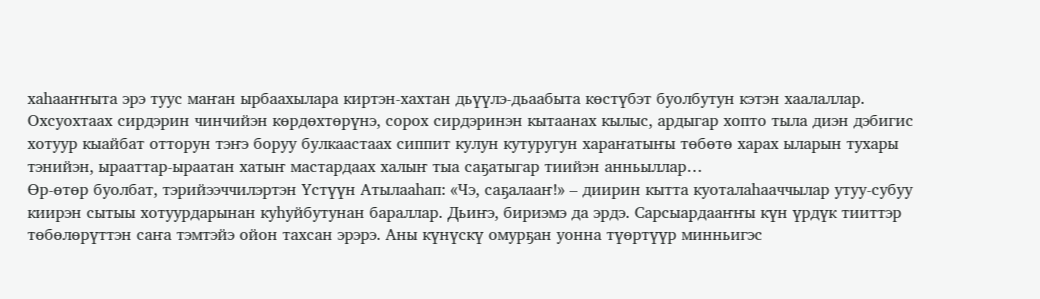хаһааҥҥыта эрэ туус маҥан ырбаахылара киртэн-хахтан дьүүлэ-дьаабыта көстүбэт буолбутун кэтэн хаалаллар. Охсуохтаах сирдэрин чинчийэн көрдөхтөрүнэ, сорох сирдэринэн кытаанах кылыс, ардыгар хопто тыла диэн дэбигис хотуур кыайбат отторун тэҥэ боруу булкаастаах сиппит кулун кутуругун хараҥатыҥы төбөтө харах ыларын тухары тэнийэн, ырааттар-ыраатан хатыҥ мастардаах халыҥ тыа саҕатыгар тиийэн анньыллар…
Өр-өтөр буолбат, тэрийээччилэртэн Үстүүн Атылааһап: «Чэ, саҕалааҥ!» – диирин кытта куоталаһааччылар утуу-субуу киирэн сытыы хотуурдарынан куһуйбутунан бараллар. Дьиҥэ, бириэмэ да эрдэ. Сарсыардааҥҥы күн үрдүк тииттэр төбөлөрүттэн саҥа тэмтэйэ ойон тахсан эрэрэ. Аны күнүскү омурҕан уонна түөртүүр минньигэс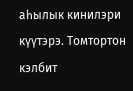аһылык кинилэри күүтэрэ. Томтортон кэлбит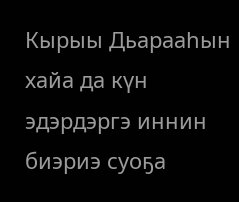Кырыы Дьарааһын хайа да күн эдэрдэргэ иннин биэриэ суоҕа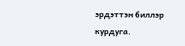эрдэттэн биллэр курдуга.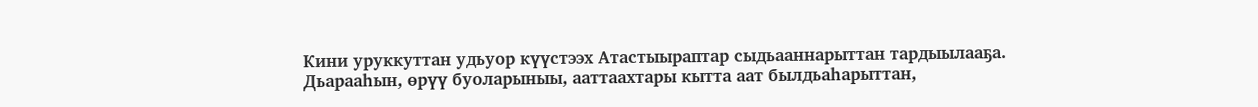Кини уруккуттан удьуор күүстээх Атастыыраптар сыдьааннарыттан тардыылааҕа. Дьарааһын, өрүү буоларыныы, ааттаахтары кытта аат былдьаһарыттан,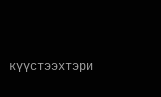күүстээхтэри